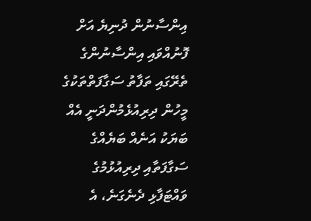އިންސާނުން ދުނިޔެ އަށް ފޮނުއްވައި އިންސާނުންގެ ތެރޭގައި ތަފާތު ސަގާފަތްތަކުގެ މީހުން ދިރިއުޅެމުންދަނީ އެއް ބަޔަކު އަނެއް ބަޔެއްގެ ސަގާފަތާއި ދިރިއުޅުމުގެ ވައްޓަފާޅި ދެނެގަނެ، އެ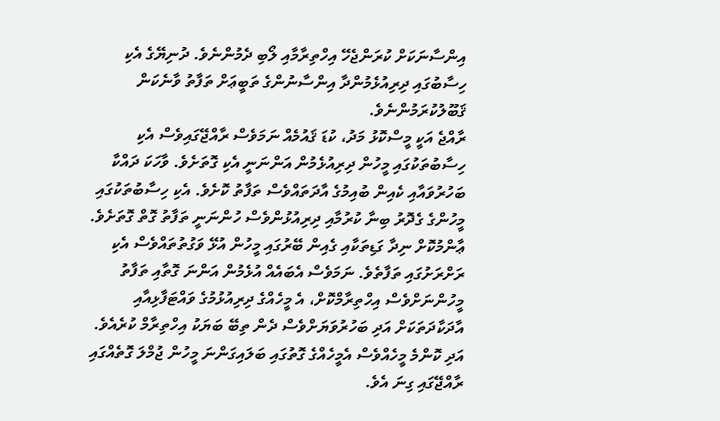އިންސާނަކަށް ކުރަންޖެހޭ އިހްތިރާމާއި ލޯބި ދެމުންނެވެ. ދުނިޔޭގެ އެކި ހިސާބުގައި ދިރިއުޅެމުންދާ އިންސާނުންގެ ތަބީޢަށް ތަފާތު ވާނެކަން ޤަބޫލުކުރަމުންނެވެ.
ރާއްޖެ އަކީ މީސްކޮޅު މަދު، ކުޑަ ޤައުމެއް ނަމަވެސް ރާއްޖޭގައިވެސް އެކި ހިސާބުތަކުގައި މީހުން ދިރިއުޅެމުން އަންނަނީ އެކި ގޮތަށެވެ. ވާހަކަ ދައްކާ ބަހުރުވައާއި ކެއިން ބުއިމުގެ އާދަތައްވެސް ތަފާތު ކޮށެވެ. އެކި ހިސާބުތަކުގައި މީހުންގެ ގެދޮރު ބިނާ ކުރުމާއި ދިރިއުޅުންވެސް ހުންނަނީ ތަފާތު ގޮތް ގޮތަށެވެ. ޢާންމުކޮށް ނިދާ ގަޑިތަކާއި ގެއިން ބޭރުގައި މީހުން އުޅޭ ވަގުތުތައްވެސް އެކި ރަށްރަށުގައި ތަފާތެވެ. ނަމަވެސް އެބައެއް އުޅެމުން އަންނަ ގޮތާއި ތަފާތު މީހުންނަށްވެސް އިހްތިރާމްކޮށް، އެ މީހެއްގެ ދިރިއުޅުމުގެ ވައްޓަފާޅިއާއި އާދަކާދަތަކަށް އަދި ބަހުރުވަޔަށްވެސް ދެން ތިބޭ ބަޔަކު އިހްތިރާމް ކުރެއެވެ. އަދި ކޮންމެ މީހެއްވެސް އެމީހެއްގެ ގޮތުގައި ބަލައިގަންނަ މީހުން ޖުމްލަ ގޮތެއްގައި ރާއްޖޭގައި ގިނަ އެވެ.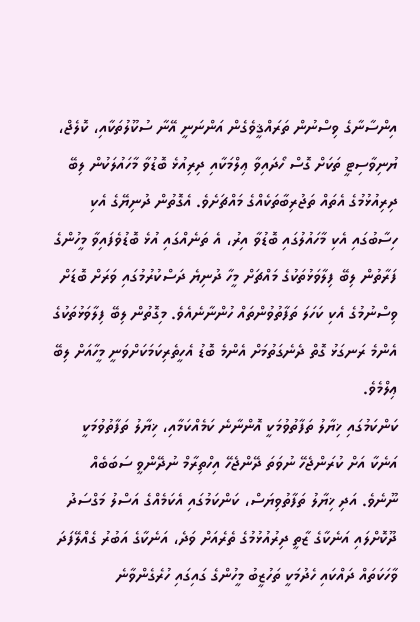އިންސާނާގެ ވިސްނުން ތަރައްޤީވެގެން އަންނަނީ އޭނާ ސުކޫލުތަކާއި، ކޮލެޖް، ޔުނިވާސިޓީ ތަކަށް ގޮސް ހޯދައިވާ ޢިލްމަކާއި ދިރިއުޅެ ބޮޑުވާ މާހައުލަކުން ލިބޭ ދިރިއުޅުމުގެ އެތައް ތަޖުރިބާތަކެއްގެ މައްޗަށެވެ. އެގޮތުން ދުނިޔޭގެ އެކި ހިސާބުގައި އެކި މާހައުލުގައި ބޮޑުވާ އިރު، އެ ތަނެއްގައި އުޅެ ބޮޑުވެފައިވާ މީހުންގެ ފަރާތުން ލިބޭ ފިލާވަޅުތަކުގެ މައްޗަށް މީހާ ދުނިޔެ ދަސްކުރުމުގައި ވަރަށް ބޮޑަށް ވިސްނުމުގެ އެކި ކަހަލަ ތަފާތުވުންތައް ހުންނާނެއެވެ. މިގޮތުން ލިބޭ ފިލާވަޅުތަކުގެ އެންމެ ރަނގަޅު ގޮތް ދެނެގަތުމަށް އެންމެ ބޮޑު އެހީތެރިކަމަކަށްވަނީ މީހާއަށް ލިބޭ ޢިލްމެވެ.
ކަންކަމުގައި ޚިޔާލު ތަފާތުވުމަކީ އޮންނާނެ ކަމެއްކަމާއި، ޚިޔާލު ތަފާތުވުމަކީ އަނެކާ އަށް ކުރަންޖެހޭ ނުވަތަ ދޭންޖެހޭ އިހްތިރާމް ނުދޭންވީ ސަބަބެއް ނޫނެވެ. އަދި ޚިޔާލު ތަފާތުވިޔަސް، ކަންކަމުގައި އެކަމެއްގެ އަސްލު މަގްސަދު ދޫކޮށްލައި އަނެކާގެ ޒާތީ ދިރުއުޅުމުގެ ތެރެއަށް ވަދެ، އަނެކާގެ އަބުރު ގެއްލޭފަދަ ވާހަކަތައް ދައްކައި ހެދުމަކީ ތަހުޒީބު މީހުންގެ ގައިގައި ހުރެގެންވާނެ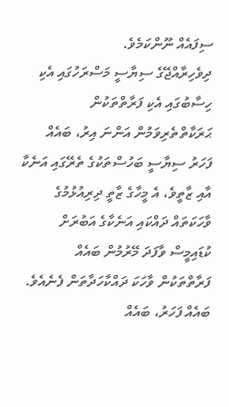ސިފައެއް ނޫންކަމެވެ.
ދިވެހިރާއްޖޭގެ ސިޔާސީ މަސްރަހުގައި އެކި ހިސާބުގައި އެކި ފަރާތްތަކުން ޙަރަކާތްތެރިވަމުން އަންނަ އިރު، ބައެއް ފަހަރު ސިޔާސީ ބަހުސްތަކުގެ ތެރޭގައި އަނެކާ އާއި ޒާތީވެ، އެ މީހާގެ ޒާތީ ދިރިއުޅުމުގެ ވާހަކަތައް ދައްކައި އަނެކާގެ އަބުރަށް ކުޑައިމީސް ވާފަދަ މޭރުމުން ބައެއް ފަރާތްތަކުން ވާހަކަ ދައްކާހަދާތަން ފެނެއެވެ. ބައެއް ފަހަރު، ބައެއް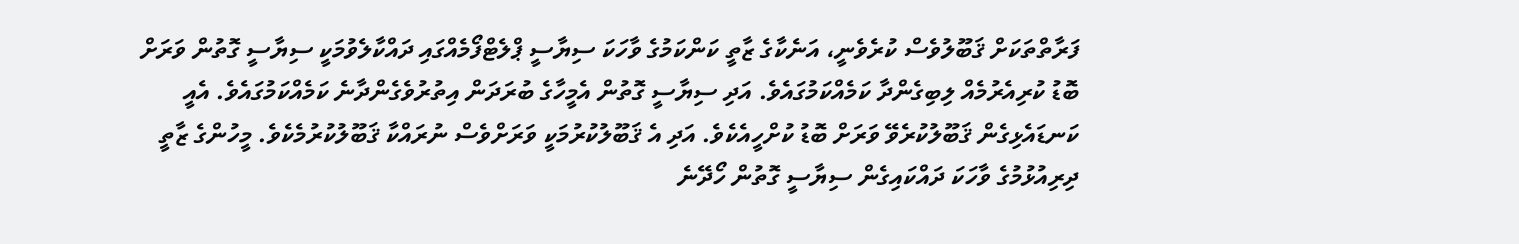ފަރާތްތަކަށް ޤަބޫލުވެސް ކުރެވެނީ، އަނެކާގެ ޒާތީ ކަންކަމުގެ ވާހަކަ ސިޔާސީ ޕްލެޓްފޯމެއްގައި ދައްކާލެވުމަކީ ސިޔާސީ ގޮތުން ވަރަށް ބޮޑު ކުރިއެރުމެއް ލިބިގެންދާ ކަމެއްކަމުގައެވެ. އަދި ސިޔާސީ ގޮތުން އެމީހާގެ ބުރަދަން އިތުރުވެގެންދާނެ ކަމެއްކަމުގައެވެ. އެއީ ކަނޑައެޅިގެން ޤަބޫލުކުރެވޭ ވަރަށް ބޮޑު ކުށްހީއެކެވެ. އަދި އެ ޤަބޫލުކުރުމަކީ ވަރަށްވެސް ނުރައްކާ ޤަބޫލުކުރުމެކެވެ. މީހުންގެ ޒާތީ ދިރިއުޅުމުގެ ވާހަކަ ދައްކައިގެން ސިޔާސީ ގޮތުން ހޯދޭނެ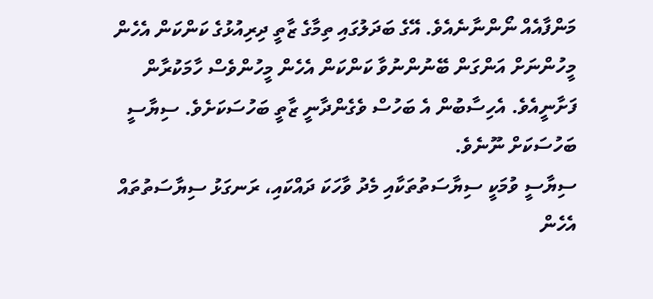މަންފާއެއް ނޯންނާނެއެވެ. އޭގެ ބަދަލުގައި ތިމާގެ ޒާތީ ދިރިއުޅުގެ ކަންކަން އެހެން މީހުންނަށް އަންގަން ބޭނުންނުވާ ކަންކަން އެހެން މީހުންވެސް ހާމަކުރާން ފަށާނީއެވެ. އެހިސާބުން އެ ބަހުސް ވެގެންދާނީ ޒާތީ ބަހުސަކަށެވެ. ސިޔާސީ ބަހުސަކަށް ނޫނެވެ.
ސިޔާސީ ވުމަކީ ސިޔާސަތުތަކާއި މެދު ވާހަކަ ދައްކައި، ރަނގަޅު ސިޔާސަތުތައް އެހެން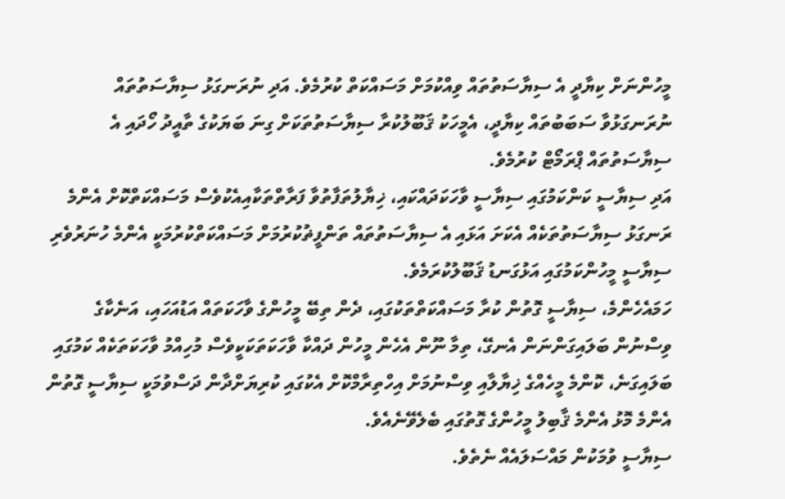މީހުންނަށް ކިޔާދީ އެ ސިޔާސަތުތައް ވިއްކުމަށް މަސައްކަތް ކުރުމެވެ. އަދި ނުރަނގަޅު ސިޔާސަތުތައް ނުރަނގަޅުވާ ސަބަބުތައް ކިޔާދީ، އެމީހަކު ޤަބޫލުކުރާ ސިޔާސަތުތަކަށް ގިނަ ބަޔަކުގެ ތާއީދު ހޯދައި އެ ސިޔާސަތުތައް ޕްރަމޯޓް ކުރުމެވެ.
އަދި ސިޔާސީ ކަންކަމުގައި ސިޔާސީ ވާހަކަދައްކައި، ޚިޔާލުތަފާތުވާ ފަރާތްތަކާއިއެކުވެސް މަސައްކަތްކޮށް އެންމެ ރަނގަޅު ސިޔާސަތުތަކެއް އެކަށަ އަޅައި އެ ސިޔާސަތުތައް ތަންފީޡުކުރުމަށް މަސައްކަތްކުރުމަކީ އެންމެ ހުނަރުވެރި ސިޔާސީ މީހުންކަމުގައި އަޅުގަނޑު ޤަބޫލުކުރަމެވެ.
ހަމައެހެންމެ، ސިޔާސީ ގޮތުން ކުރާ މަސައްކަތްތަކުގައި، ދެން ތިބޭ މީހުންގެ ވާހަކަތައް އަޑުއަހައި، އަނެކާގެ ވިސްނުން ބަލައިގަންނަން އެނގޭ، ތިމާ ނޫން އެހެން މީހުން ދައްކާ ވާހަކަތަކަކީވެސް މުހިއްމު ވާހަކަތަކެއް ކަމުގައި ބަލައިގަނެ، ކޮންމެ މީހެއްގެ ޚިޔާލާއި ވިސްނުމަށް އިހްތިރާމްކޮށް އެކުގައި ކުރިޔަށްދާން ދަސްވުމަކީ ސިޔާސީ ގޮތުން އެންމެ މޮޅު އެންމެ ޤާބިލު މީހުންގެ ގޮތުގައި ބެލެވޭނެއެވެ.
ސިޔާސީ ވުމަކުން މައްސަލައެއް ނެތެވެ.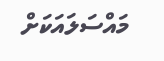މައްސަލައަކަށް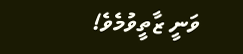ވަނީ ޒާތީވުމެވެ!